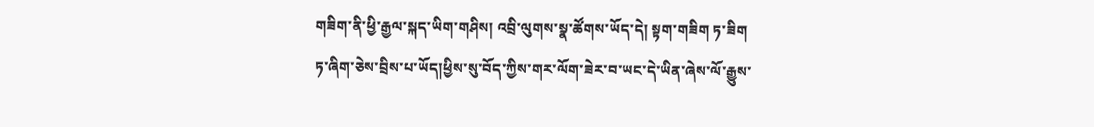གཟིག་ནི་ཕྱི་རྒྱལ་སྐད་ཡིག་གཤིས། འབྲི་ལུགས་སྣ་ཚོགས་ཡོད་དེ། སྟག་གཟིག ཏ་ཟིག ཏ་ཞིག་ཅེས་བྲིས་པ་ཡོད།ཕྱིས་སུ་བོད་ཀྱིས་གར་ལོག་ཟེར་བ་ཡང་དེ་ཡིན་ཞེས་ལོ་རྒྱུས་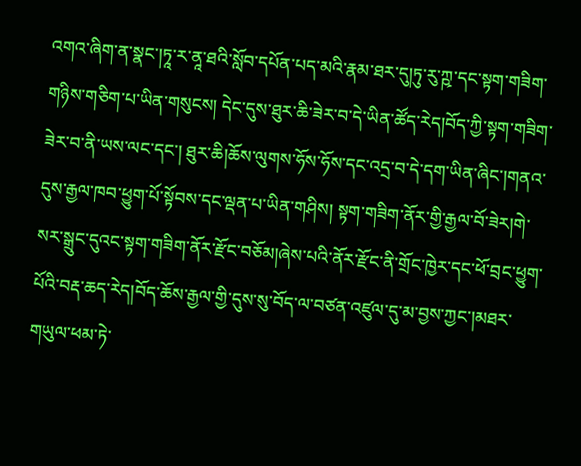འགའ་ཞིག་ན་སྣང་།ཏཱ་ར་ནཱ་ཐའི་སློབ་དཔོན་པད་མའི་རྣམ་ཐར་དུ།ཏུ་རུ་ཀྵ་དང་སྟག་གཟིག་གཉིས་གཅིག་པ་ཡིན་གསུངས། དེང་དུས་ཐུར་ཆི་ཟེར་བ་དེ་ཡིན་ཚོད་རེད།བོད་ཀྱི་སྟག་གཟིག་ཟེར་བ་ནི་ཡས་ལང་དང་། ཐུར་ཆི།ཆོས་ལུགས་ཧོས་ཧོས་དང་འདྲ་བ་དེ་དག་ཡིན་ཞིང་།གནའ་དུས་རྒྱལ་ཁབ་ཕྱུག་པོ་སྟོབས་དང་ལྡན་པ་ཡིན་གཤིས། སྟག་གཟིག་ནོར་གྱི་རྒྱལ་བོ་ཟེར།གེ་སར་སྒྲུང་དུའང་སྟག་གཟིག་ནོར་རྫོང་བཅོམ།ཞེས་པའི་ནོར་རྫོང་ནི་གྲོང་ཁྱེར་དང་ཕོ་བྲང་ཕྱུག་པོའི་བརྡ་ཆད་རེད།བོད་ཆོས་རྒྱལ་གྱི་དུས་སུ་བོད་ལ་བཙན་འཛུལ་དུ་མ་བྱས་ཀྱང་།མཐར་གཡུལ་ཕམ་ཏེ་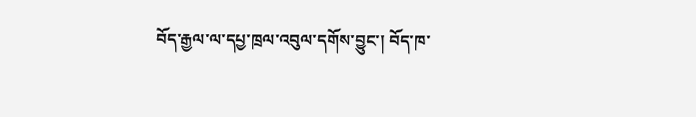བོད་རྒྱལ་ལ་དཔྱ་ཁྲལ་འབུལ་དགོས་བྱུང་། བོད་ཁ་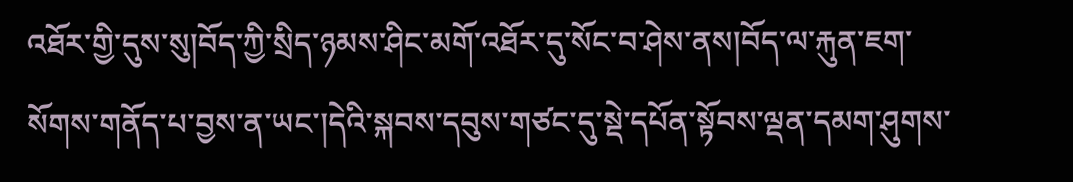འཐོར་གྱི་དུས་སུ།བོད་ཀྱི་སྲིད་ཉམས་ཤིང་མགོ་འཐོར་དུ་སོང་བ་ཤེས་ནས།བོད་ལ་རྐུན་ཇག་སོགས་གནོད་པ་བྱས་ན་ཡང་།དེའི་སྐབས་དབུས་གཙང་དུ་སྡེ་དཔོན་སྟོབས་ལྡན་དམག་ཤུགས་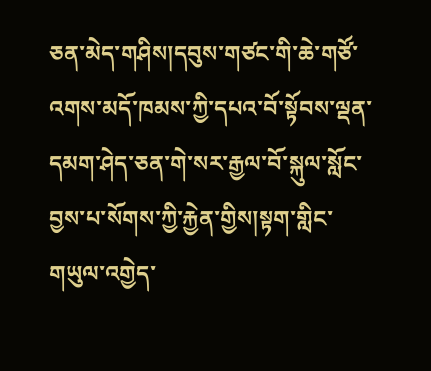ཅན་མེད་གཤིས།དབུས་གཙང་གི་ཆེ་གཙོ་འགས་མདོ་ཁམས་ཀྱི་དཔའ་བོ་སྟོབས་ལྡན་དམག་ཤེད་ཅན་གེ་སར་རྒྱལ་བོ་སྐུལ་སློང་བྱས་པ་སོགས་ཀྱི་རྐྱེན་གྱིས།སྟག་གླིང་གཡུལ་འགྱེད་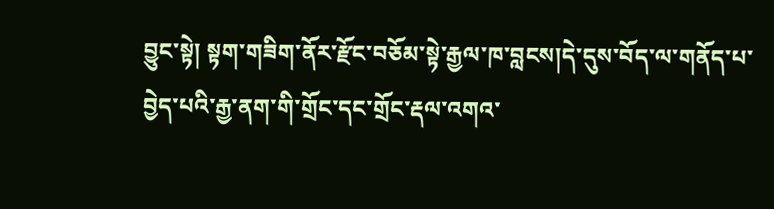བྱུང་སྟེ། སྟག་གཟིག་ནོར་རྫོང་བཅོམ་སྟེ་རྒྱལ་ཁ་བླངས།དེ་དུས་བོད་ལ་གནོད་པ་བྱེད་པའི་རྒྱ་ནག་གི་གྲོང་དང་གྲོང་རྡལ་འགའ་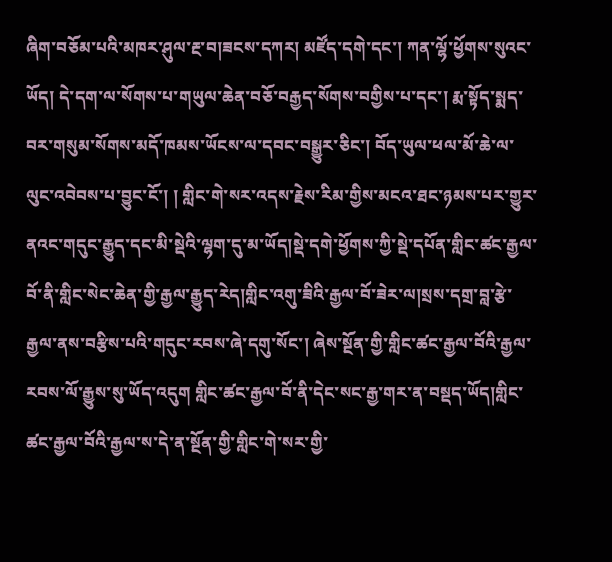ཞིག་བཅོམ་པའི་མཁར་ཤུལ་རྔ་བ།ཟངས་དཀར། མཛོད་དགེ་དང་། ཀན་ལྷོ་ཕྱོགས་སུའང་ཡོད། དེ་དག་ལ་སོགས་པ་གཡུལ་ཆེན་བཅོ་བརྒྱད་སོགས་བགྱིས་པ་དང་། རྨ་སྟོད་སྨད་བར་གསུམ་སོགས་མདོ་ཁམས་ཡོངས་ལ་དབང་བསྒྱུར་ཅིང་། བོད་ཡུལ་ཕལ་མོ་ཆེ་ལ་ལུང་འབེབས་པ་བྱུང་ངོ་། ། གླིང་གེ་སར་འདས་རྗེས་རིམ་གྱིས་མངའ་ཐང་ཉམས་པར་གྱུར་ནའང་གདུང་རྒྱུད་དང་མི་སྡེའི་ལྷག་དུ་མ་ཡོད།སྡེ་དགེ་ཕྱོགས་ཀྱི་སྡེ་དཔོན་གླིང་ཚང་རྒྱལ་བོ་ནི་གླིང་སེང་ཆེན་གྱི་རྒྱལ་རྒྱུད་རེད།གླིང་འགུ་ཟིའི་རྒྱལ་བོ་ཟེར་ལ།སྲས་དགྲ་བླ་རྩེ་རྒྱལ་ནས་བརྩིས་པའི་གདུང་རབས་ཞེ་དགུ་སོང་། ཞེས་སྔོན་གྱི་གླིང་ཚང་རྒྱལ་བོའི་རྒྱལ་རབས་ལོ་རྒྱུས་སུ་ཡོད་འདུག གླིང་ཚང་རྒྱལ་བོ་ནི་དེང་སང་རྒྱ་གར་ན་བསྡད་ཡོད།གླིང་ཚང་རྒྱལ་བོའི་རྒྱལ་ས་དེ་ན་སྔོན་གྱི་གླིང་གེ་སར་གྱི་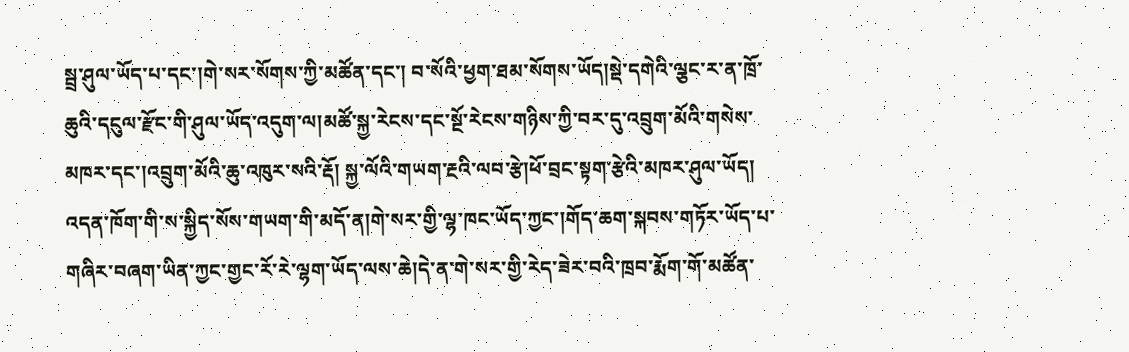སྦྲ་ཤུལ་ཡོད་པ་དང་།གེ་སར་སོགས་ཀྱི་མཚོན་དང་། བ་སོའི་ཕྱག་ཐམ་སོགས་ཡོད།སྡེ་དགེའི་ལྕང་ར་ན་ཁྲོ་ཆུའི་དངུལ་རྫོང་གི་ཤུལ་ཡོད་འདུག་ལ།མཚོ་སྐྱ་རེངས་དང་སྔོ་རེངས་གཉིས་ཀྱི་བར་དུ་འབྲུག་མོའི་གསེས་མཁར་དང་།འབྲུག་མོའི་ཆུ་འཁུར་སའི་རྡོ། སྐྱ་ལོའི་གཡག་རྔའི་ལབ་རྩེ།ཕོ་བྲང་སྟག་རྩེའི་མཁར་ཤུལ་ཡོད། འདན་ཁོག་གི་ས་སྐྱིད་སོས་གཡག་གི་མདོ་ན།གེ་སར་གྱི་ལྷ་ཁང་ཡོད་ཀྱང་།གོད་ཆག་སྐབས་གཏོར་ཡོད་པ་གཞིར་བཞག་ཡིན་ཀྱང་གྱང་རོ་རེ་ལྷག་ཡོད་ལས་ཆེ།དེ་ན་གེ་སར་གྱི་རེད་ཟེར་བའི་ཁྲབ་རྨོག་གོ་མཚོན་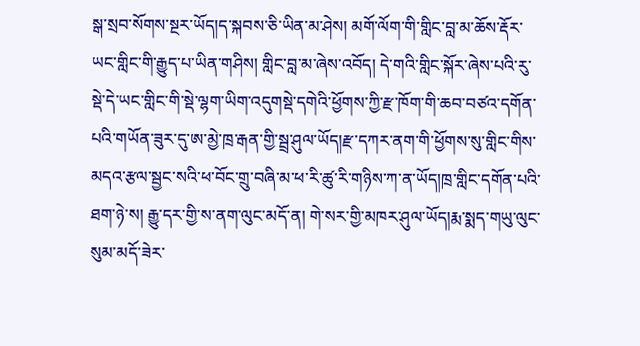སྒ་སྲབ་སོགས་སྔར་ཡོད།ད་སྐབས་ཅི་ཡིན་མ་ཤེས། མགོ་ལོག་གི་གླིང་བླ་མ་ཆོས་རྡོར་ཡང་གླིང་གི་རྒྱུད་པ་ཡིན་གཤིས། གླིང་བླ་མ་ཞེས་འབོད། དེ་གའི་གླིང་སྐོར་ཞེས་པའི་རུ་སྡེ་དེ་ཡང་གླིང་གི་སྡེ་ལྷག་ཡིག་འདུགསྡེ་དགེའི་ཕྱོགས་ཀྱི་རྫ་ཁོག་གི་ཆབ་བཙའ་དགོན་པའི་གཡོན་ཟུར་དུ་ཨ་མྱེ་ཁྲ་རྒན་གྱི་སྦྲ་ཤུལ་ཡོད།རྫ་དཀར་ནག་གི་ཕྱོགས་སུ་གླིང་གིས་མདའ་རྩལ་སྦྱང་སའི་ཕ་བོང་གྲུ་བཞི་མ་ཕ་རི་ཚུ་རི་གཉིས་ཀ་ན་ཡོད།ཁྲ་གླིང་དགོན་པའི་ཐག་ཉེ་ས། རྒྱུ་དར་གྱི་ས་ནག་ལུང་མདོ་ན། གེ་སར་གྱི་མཁར་ཤུལ་ཡོད།རྨ་སྨད་གཡུ་ལུང་སུམ་མདོ་ཟེར་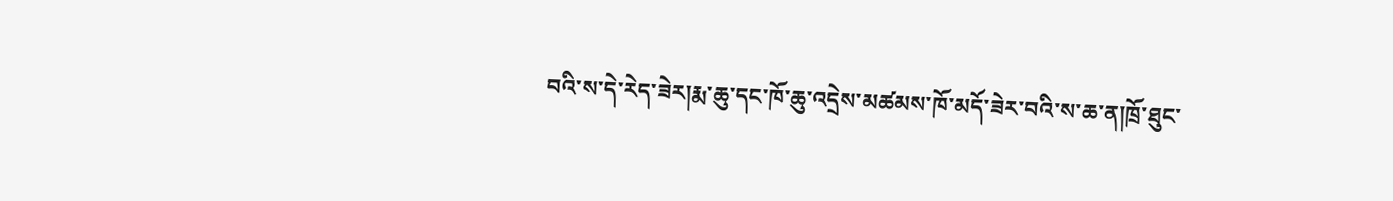བའི་ས་དེ་རེད་ཟེར།རྨ་ཆུ་དང་ཁོ་ཆུ་འདྲེས་མཚམས་ཁོ་མདོ་ཟེར་བའི་ས་ཆ་ན།ཁྲོ་ཐུང་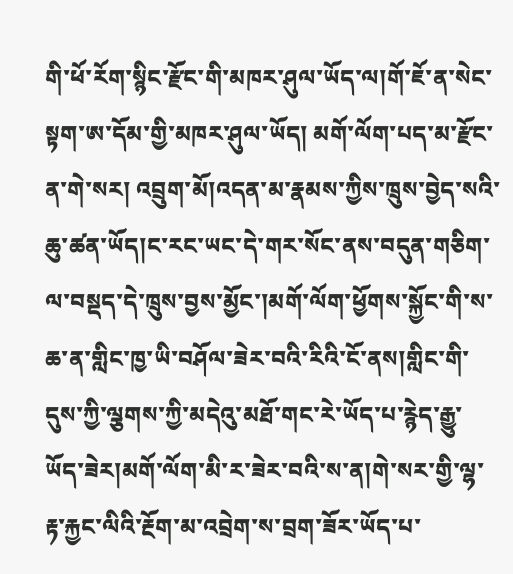གི་ཕོ་རོག་སྙིང་རྫོང་གི་མཁར་ཤུལ་ཡོད་ལ།གོ་ཇོ་ན་སེང་སྟག་ཨ་དོམ་གྱི་མཁར་ཤུལ་ཡོད། མགོ་ལོག་པད་མ་རྫོང་ན་གེ་སར། འབྲུག་མོ།འདན་མ་རྣམས་ཀྱིས་ཁྲུས་བྱེད་སའི་ཆུ་ཚན་ཡོད།ང་རང་ཡང་དེ་གར་སོང་ནས་བདུན་གཅིག་ལ་བསྡད་དེ་ཁྲུས་བྱས་མྱོང་།མགོ་ལོག་ཕྱོགས་སྐྱོང་གི་ས་ཆ་ན་གླིང་ཁྱ་ཡི་བཤོལ་ཟེར་བའི་རིའི་ངོ་ནས།གླིང་གི་དུས་ཀྱི་ལྕགས་ཀྱི་མདེའུ་མཐོ་གང་རེ་ཡོད་པ་རྙེད་རྒྱུ་ཡོད་ཟེར།མགོ་ལོག་མི་ར་ཟེར་བའི་ས་ན།གེ་སར་གྱི་ལྷ་རྟ་རྐྱང་ལིའི་རྔོག་མ་འབྲེག་ས་བྲག་ཟོར་ཡོད་པ་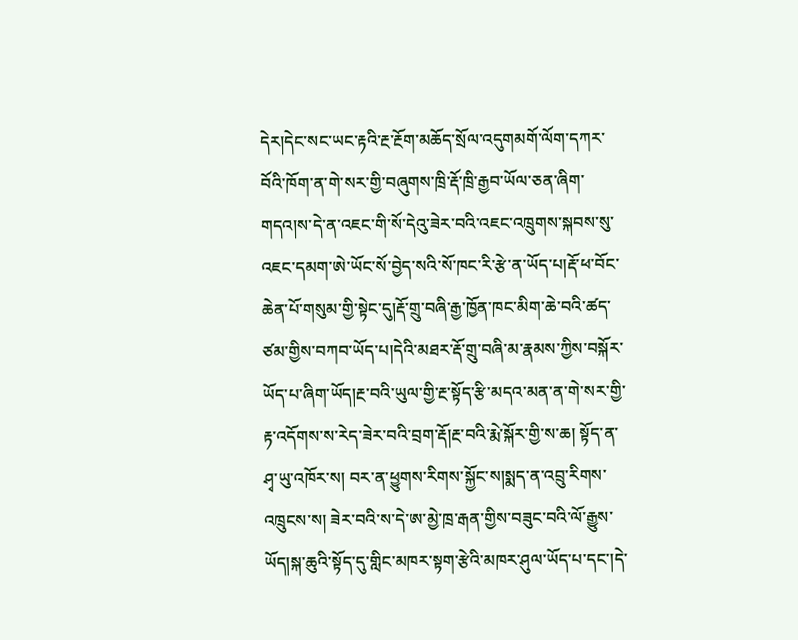དེར།དེང་སང་ཡང་རྟའི་རྔ་རྔོག་མཆོད་སྲོལ་འདུགམགོ་ལོག་དཀར་བོའི་ཁོག་ན་གེ་སར་གྱི་བཞུགས་ཁྲི་རྡོ་ཁྲི་རྒྱབ་ཡོལ་ཅན་ཞིག་གདའ།ས་དེ་ན་འཇང་གི་སོ་དེའུ་ཟེར་བའི་འཇང་འཁྲུགས་སྐབས་སུ་འཇང་དམག་ཨེ་ཡོང་སོ་བྱེད་སའི་སོ་ཁང་རི་རྩེ་ན་ཡོད་པ།རྡོ་ཕ་བོང་ཆེན་པོ་གསུམ་གྱི་སྟེང་དུ།རྡོ་གྲུ་བཞི་རྒྱ་ཁྱོན་ཁང་མིག་ཆེ་བའི་ཚད་ཙམ་གྱིས་བཀབ་ཡོད་པ།དེའི་མཐར་རྡོ་གྲུ་བཞི་མ་རྣམས་ཀྱིས་བསྐོར་ཡོད་པ་ཞིག་ཡོད།རྔ་བའི་ཡུལ་གྱི་རྔ་སྟོད་རྩི་མདའ་མན་ན་གེ་སར་གྱི་རྟ་འདོགས་ས་རེད་ཟེར་བའི་བྲག་རྡོ།རྔ་བའི་རྨེ་སྐོར་གྱི་ས་ཆ། སྟོད་ན་ཤྭ་ཡུ་འཁོར་ས། བར་ན་ཕྱུགས་རིགས་སྐྱོང་ས།སྨད་ན་འབྲུ་རིགས་འཁྲུངས་ས། ཟེར་བའི་ས་དེ་ཨ་མྱེ་ཁྲ་རྒན་གྱིས་བཟུང་བའི་ལོ་རྒྱུས་ཡོད།སྐ་ཆུའི་སྟོད་དུ་གླིང་མཁར་སྟག་རྩེའི་མཁར་ཤུལ་ཡོད་པ་དང་།དེ་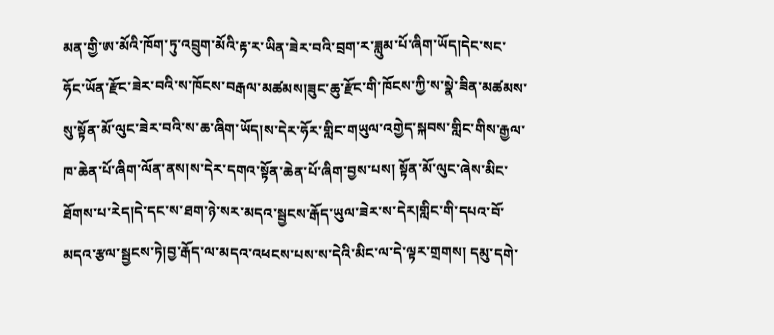མན་གྱི་ཨ་མོའི་ཁོག་ཏུ་འབྲུག་མོའི་རྟ་ར་ཡིན་ཟེར་བའི་བྲག་ར་ཟླུམ་པོ་ཞིག་ཡོད།དེང་སང་ཧོང་ཡོན་རྫོང་ཟེར་བའི་ས་ཁོངས་བརྒལ་མཚམས།ཟུང་ཆུ་རྫོང་གི་ཁོངས་ཀྱི་ས་སྣེ་ཟིན་མཚམས་སུ་སྟོན་མོ་ལུང་ཟེར་བའི་ས་ཆ་ཞིག་ཡོད།ས་དེར་ཧོར་གླིང་གཡུལ་འགྱེད་སྐབས་གླིང་གིས་རྒྱལ་ཁ་ཆེན་པོ་ཞིག་ལོན་ནས།ས་དེར་དགའ་སྟོན་ཆེན་པོ་ཞིག་བྱས་པས། སྟོན་མོ་ལུང་ཞེས་མིང་ཐོགས་པ་རེད།དེ་དང་ས་ཐག་ཉེ་སར་མདའ་སྦྱངས་རྒོད་ཡུལ་ཟེར་ས་དེར།གླིང་གི་དཔའ་བོ་མདའ་རྩལ་སྦྱངས་ཏེ།བྱ་རྒོད་ལ་མདའ་འཕངས་པས་ས་དེའི་མིང་ལ་དེ་ལྟར་གྲགས། དམུ་དགེ་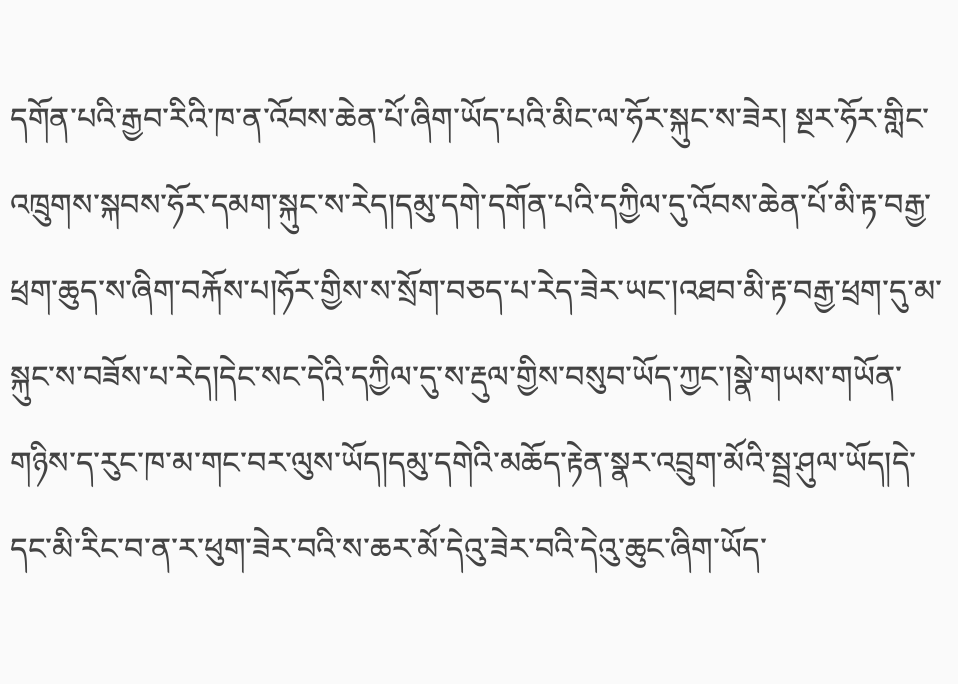དགོན་པའི་རྒྱབ་རིའི་ཁ་ན་འོབས་ཆེན་པོ་ཞིག་ཡོད་པའི་མིང་ལ་ཧོར་སྐུང་ས་ཟེར། སྔར་ཧོར་གླིང་འཁྲུགས་སྐབས་ཧོར་དམག་སྐུང་ས་རེད།དམུ་དགེ་དགོན་པའི་དཀྱིལ་དུ་འོབས་ཆེན་པོ་མི་རྟ་བརྒྱ་ཕྲག་ཆུད་ས་ཞིག་བརྐོས་པ།ཧོར་གྱིས་ས་སྲོག་བཅད་པ་རེད་ཟེར་ཡང་།འཐབ་མི་རྟ་བརྒྱ་ཕྲག་དུ་མ་སྐུང་ས་བཟོས་པ་རེད།དེང་སང་དེའི་དཀྱིལ་དུ་ས་རྡུལ་གྱིས་བསུབ་ཡོད་ཀྱང་།སྣེ་གཡས་གཡོན་གཉིས་ད་རུང་ཁ་མ་གང་བར་ལུས་ཡོད།དམུ་དགེའི་མཆོད་རྟེན་སྣར་འབྲུག་མོའི་སྦྲ་ཤུལ་ཡོད།དེ་དང་མི་རིང་བ་ན་ར་ཕུག་ཟེར་བའི་ས་ཆར་མོ་དེའུ་ཟེར་བའི་དེའུ་ཆུང་ཞིག་ཡོད་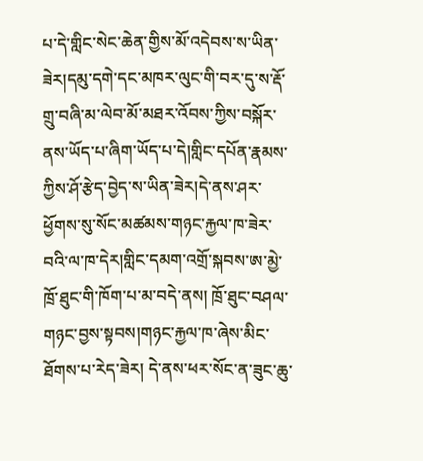པ་དེ་གླིང་སེང་ཆེན་གྱིས་མོ་འདེབས་ས་ཡིན་ཟེར།དམུ་དགེ་དང་མཁར་ལུང་གི་བར་དུ་ས་རྡོ་གྲུ་བཞི་མ་ལེབ་མོ་མཐར་འོབས་ཀྱིས་བསྐོར་ནས་ཡོད་པ་ཞིག་ཡོད་པ་དེ།གླིང་དཔོན་རྣམས་ཀྱིས་ཤོ་རྩེད་བྱེད་ས་ཡིན་ཟེར།དེ་ནས་ཤར་ཕྱོགས་སུ་སོང་མཚམས་གཉང་རྐྱལ་ཁ་ཟེར་བའི་ལ་ཁ་དེར།གླིང་དམག་འགྲོ་སྐབས་ཨ་མྱེ་ཁྲོ་ཐུང་གི་ཁོག་པ་མ་བདེ་ནས། ཁྲོ་ཐུང་བཤལ་གཉང་བྱས་སྟབས།གཉང་རྐྱལ་ཁ་ཞེས་མིང་ཐོགས་པ་རེད་ཟེར། དེ་ནས་ཕར་སོང་ན་ཟུང་ཆུ་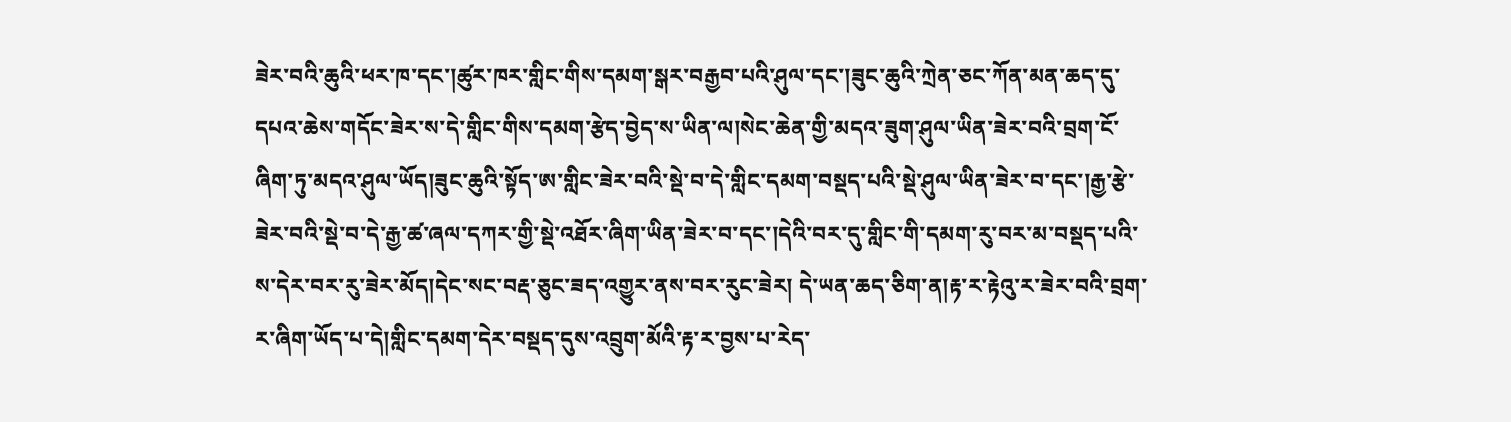ཟེར་བའི་ཆུའི་ཕར་ཁ་དང་།ཚུར་ཁར་གླིང་གིས་དམག་སྒར་བརྒྱབ་པའི་ཤུལ་དང་།ཟུང་ཆུའི་ཀྲེན་ཅང་ཀོན་མན་ཆད་དུ་དཔའ་ཆེས་གདོང་ཟེར་ས་དེ་གླིང་གིས་དམག་རྩེད་བྱེད་ས་ཡིན་ལ།སེང་ཆེན་གྱི་མདའ་ཟུག་ཤུལ་ཡིན་ཟེར་བའི་བྲག་ངོ་ཞིག་ཏུ་མདའ་ཤུལ་ཡོད།ཟུང་ཆུའི་སྟོད་ཨ་གླིང་ཟེར་བའི་སྡེ་བ་དེ་གླིང་དམག་བསྡད་པའི་སྡེ་ཤུལ་ཡིན་ཟེར་བ་དང་།རྒྱ་རྩེ་ཟེར་བའི་སྡེ་བ་དེ་རྒྱ་ཚ་ཞལ་དཀར་གྱི་སྡེ་འཐོར་ཞིག་ཡིན་ཟེར་བ་དང་།དེའི་བར་དུ་གླིང་གི་དམག་རུ་བར་མ་བསྡད་པའི་ས་དེར་བར་རུ་ཟེར་མོད།དེང་སང་བརྡ་ཅུང་ཟད་འགྱུར་ནས་བར་རུང་ཟེར། དེ་ཡན་ཆད་ཅིག་ན།རྟ་ར་རྟེའུ་ར་ཟེར་བའི་བྲག་ར་ཞིག་ཡོད་པ་དེ།གླིང་དམག་དེར་བསྡད་དུས་འབྲུག་མོའི་རྟ་ར་བྱས་པ་རེད་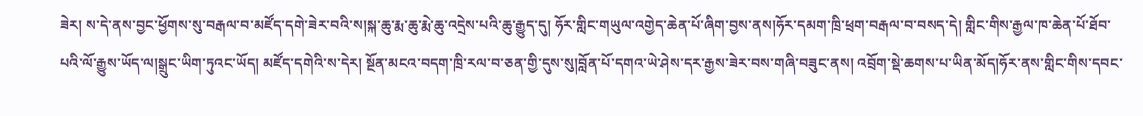ཟེར། ས་དེ་ནས་བྱང་ཕྱོགས་སུ་བརྒལ་བ་མཛོད་དགེ་ཟེར་བའི་ས།སྐ་ཆུ་རྨ་ཆུ་རྨེ་ཆུ་འདྲེས་པའི་ཆུ་རྒྱུད་དུ། ཧོར་གླིང་གཡུལ་འགྱེད་ཆེན་པོ་ཞིག་བྱས་ནས།ཧོར་དམག་ཁྲི་ཕྲག་བརྒལ་བ་བསད་དེ། གླིང་གིས་རྒྱལ་ཁ་ཆེན་པོ་ཐོབ་པའི་ལོ་རྒྱུས་ཡོད་ལ།སྒྲུང་ཡིག་ཏུའང་ཡོད། མཛོད་དགེའི་ས་དེར། སྔོན་མངའ་བདག་ཁྲི་རལ་བ་ཅན་གྱི་དུས་སུ།བློན་པོ་དགའ་ཡེ་ཤེས་དར་རྒྱས་ཟེར་བས་གཞི་བཟུང་ནས། འབྲོག་སྡེ་ཆགས་པ་ཡིན་མོད།ཧོར་ནས་གླིང་གིས་དབང་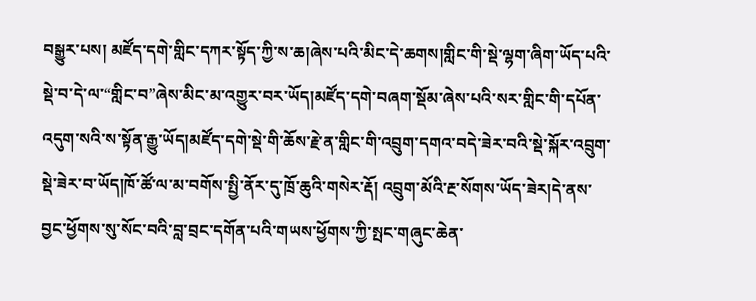བསྒྱུར་པས། མཛོད་དགེ་གླིང་དཀར་སྟོད་ཀྱི་ས་ཆ།ཞེས་པའི་མིང་དེ་ཆགས།གླིང་གི་སྡེ་ལྷག་ཞིག་ཡོད་པའི་སྡེ་བ་དེ་ལ་“གླིང་བ”ཞེས་མིང་མ་འགྱུར་བར་ཡོད།མཛོད་དགེ་བཞག་སྡོམ་ཞེས་པའི་སར་གླིང་གི་དཔོན་འདུག་སའི་ས་སྟོན་རྒྱུ་ཡོད།མཛོད་དགེ་སྡེ་གི་ཆོས་རྗེ་ན་གླིང་གི་འབྲུག་དགའ་བདེ་ཟེར་བའི་སྡེ་སྐོར་འབྲུག་སྡེ་ཟེར་བ་ཡོད།ཁོ་ཚོ་ལ་མ་བགོས་སྤྱི་ནོར་དུ་ཁྲོ་ཆུའི་གསེར་རྡོ། འབྲུག་མོའི་རྔ་སོགས་ཡོད་ཟེར།དེ་ནས་བྱང་ཕྱོགས་སུ་སོང་བའི་བླ་བྲང་དགོན་པའི་གཡས་ཕྱོགས་ཀྱི་སྤང་གཞུང་ཆེན་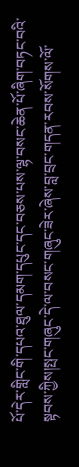པོ་དེར་གླིང་གི་དཔའ་ཐུལ་དམག་དཔུང་དང་བཅས་པས་ལྷ་བསང་ཆེན་པོ་ཞིག་བཏང་བའི་སྟབས་ཀྱིས།སྤང་གཞུང་དེ་ལ་བསང་གཞུང་ཟེར་ཞེས་བླ་བྲང་གདན་རབས་སོགས་ལོ་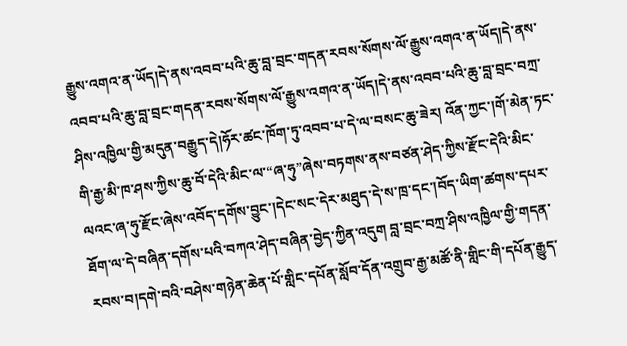རྒྱུས་འགའ་ན་ཡོད།དེ་ནས་འབབ་པའི་ཆུ་བླ་བྲང་གདན་རབས་སོགས་ལོ་རྒྱུས་འགའ་ན་ཡོད།དེ་ནས་འབབ་པའི་ཆུ་བླ་བྲང་གདན་རབས་སོགས་ལོ་རྒྱུས་འགའ་ན་ཡོད།དེ་ནས་འབབ་པའི་ཆུ་བླ་བྲང་བཀྲ་ཤིས་འཁྱིལ་གྱི་མདུན་བརྒྱུད་དེ།ཧོར་ཚང་ཁོག་ཏུ་འབབ་པ་དེ་ལ་བསང་ཆུ་ཟེར། འོན་ཀྱང་།གོ་མེན་ཏང་གི་རྒྱ་མི་ཁ་ཤས་ཀྱིས་ཆུ་བོ་དེའི་མིང་ལ་“ཞ་ཧུ”ཞེས་བཏགས་ནས་བཙན་ཤེད་ཀྱིས་རྫོང་དེའི་མིང་ལའང་ཞ་ཧུ་རྫོང་ཞེས་འབོད་དགོས་བྱུང་།དེང་སང་དེར་མཐུད་དེ་ས་ཁྲ་དང་།བོད་ཡིག་ཚགས་དཔར་ཐོག་ལ་དེ་བཞིན་དགོས་པའི་བཀའ་ཤེད་བཞིན་བྱེད་ཀྱིན་འདུག བླ་བྲང་བཀྲ་ཤིས་འཁྱིལ་གྱི་གདན་རབས་བ།དགེ་བའི་བཤེས་གཉེན་ཆེན་པོ་གླིང་དཔོན་སློབ་དོན་འགྲུབ་རྒྱ་མཚོ་ནི་གླིང་གི་དཔོན་རྒྱུད་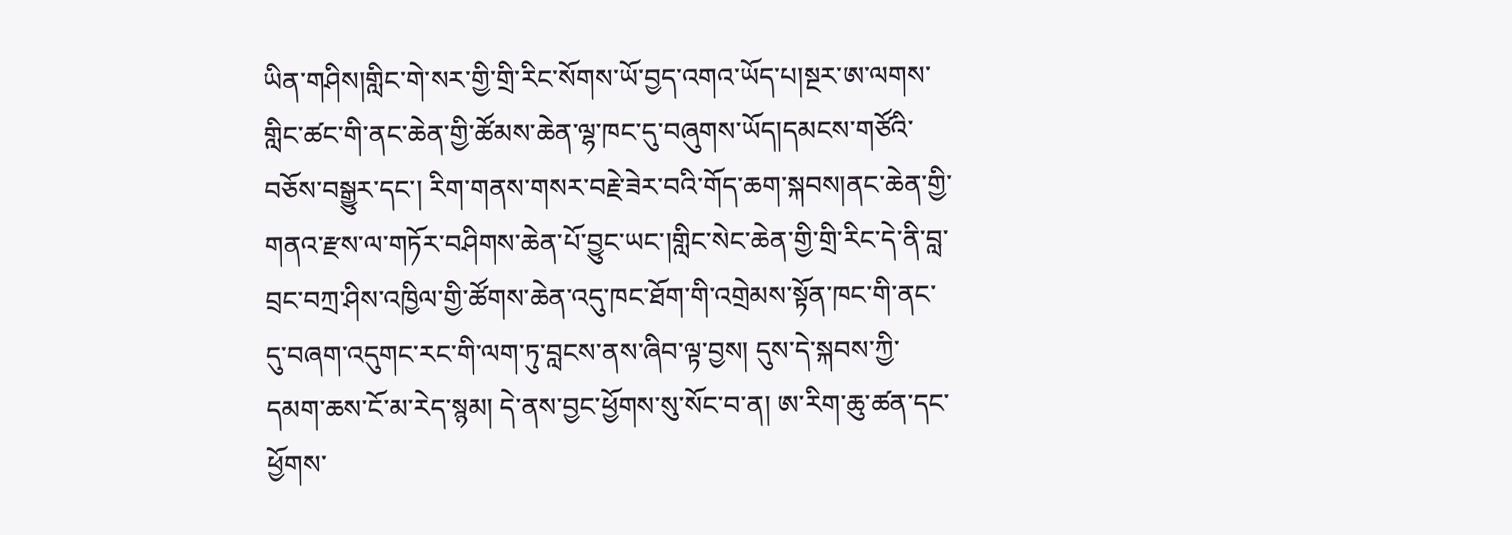ཡིན་གཤིས།གླིང་གེ་སར་གྱི་གྲི་རིང་སོགས་ཡོ་བྱད་འགའ་ཡོད་པ།སྔར་ཨ་ལགས་གླིང་ཚང་གི་ནང་ཆེན་གྱི་ཚོམས་ཆེན་ལྷ་ཁང་དུ་བཞུགས་ཡོད།དམངས་གཙོའི་བཅོས་བསྒྱུར་དང་། རིག་གནས་གསར་བརྗེ་ཟེར་བའི་གོད་ཆག་སྐབས།ནང་ཆེན་གྱི་གནའ་རྫས་ལ་གཏོར་བཤིགས་ཆེན་པོ་བྱུང་ཡང་།གླིང་སེང་ཆེན་གྱི་གྲི་རིང་དེ་ནི་བླ་བྲང་བཀྲ་ཤིས་འཁྱིལ་གྱི་ཚོགས་ཆེན་འདུ་ཁང་ཐོག་གི་འགྲེམས་སྟོན་ཁང་གི་ནང་དུ་བཞག་འདུགང་རང་གི་ལག་ཏུ་བླངས་ནས་ཞིབ་ལྟ་བྱས། དུས་དེ་སྐབས་ཀྱི་དམག་ཆས་ངོ་མ་རེད་སྙམ། དེ་ནས་བྱང་ཕྱོགས་སུ་སོང་བ་ན། ཨ་རིག་ཆུ་ཚན་དང་ཕྱོགས་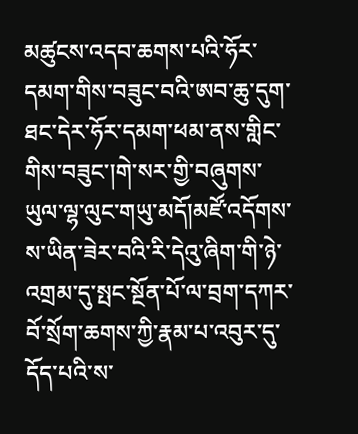མཚུངས་འདབ་ཆགས་པའི་ཧོར་དམག་གིས་བཟུང་བའི་ཨབ་ཆུ་དུག་ཐང་དེར་ཧོར་དམག་ཕམ་ནས་གླིང་གིས་བཟུང་།གེ་སར་གྱི་བཞུགས་ཡུལ་ལྷ་ལུང་གཡུ་མདོ།མཛོ་འདོགས་ས་ཡིན་ཟེར་བའི་རི་དེའུ་ཞིག་གི་ཉེ་འགྲམ་དུ་སྤང་སྔོན་པོ་ལ་བྲག་དཀར་བོ་སྲོག་ཆགས་ཀྱི་རྣམ་པ་འབུར་དུ་དོད་པའི་ས་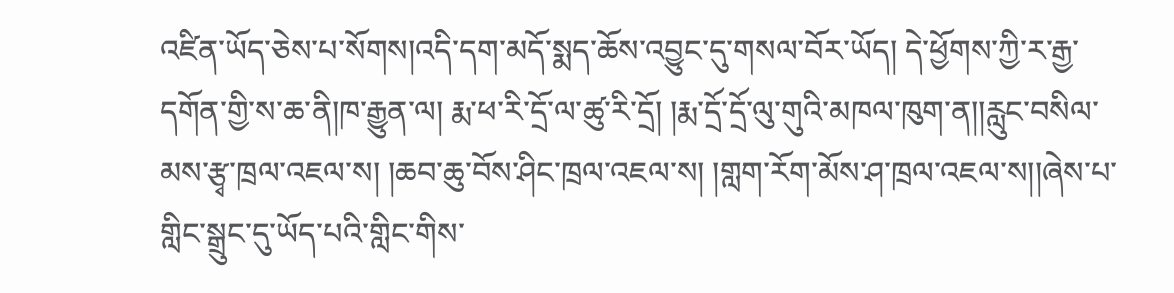འཛིན་ཡོད་ཅེས་པ་སོགས།འདི་དག་མདོ་སྨད་ཆོས་འབྱུང་དུ་གསལ་བོར་ཡོད། དེ་ཕྱོགས་ཀྱི་ར་རྒྱ་དགོན་གྱི་ས་ཆ་ནི།ཁ་རྒྱུན་ལ། རྨ་ཕ་རི་དྲོ་ལ་ཚུ་རི་དྲོ། །རྨ་དྲོ་དྲོ་ལུ་གུའི་མཁལ་ཁུག་ན།།རླུང་བསིལ་མས་རྩྭ་ཁྲལ་འཇལ་ས། །ཆབ་ཆུ་བོས་ཤིང་ཁྲལ་འཇལ་ས། །གླག་རོག་མོས་ཤ་ཁྲལ་འཇལ་ས།།ཞེས་པ་གླིང་སྒྲུང་དུ་ཡོད་པའི་གླིང་གིས་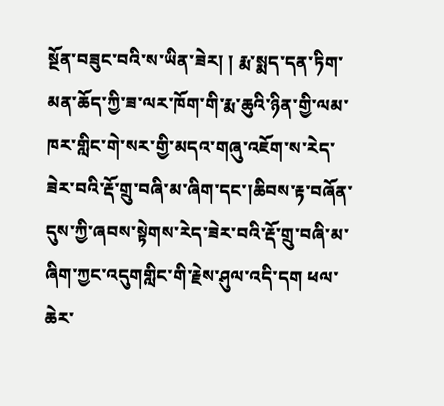སྔོན་བཟུང་བའི་ས་ཡིན་ཟེར། ། རྨ་སྨད་དན་ཏིག་མན་ཆོད་ཀྱི་ཟ་ལར་ཁོག་གི་རྨ་ཆུའི་ཉིན་གྱི་ལམ་ཁར་གླིང་གེ་སར་གྱི་མདའ་གཞུ་འཇོག་ས་རེད་ཟེར་བའི་རྡོ་གྲུ་བཞི་མ་ཞིག་དང་།ཆིབས་རྟ་བཞོན་དུས་ཀྱི་ཞབས་སྟེགས་རེད་ཟེར་བའི་རྡོ་གྲུ་བཞི་མ་ཞིག་ཀྱང་འདུགགླིང་གི་རྗེས་ཤུལ་འདི་དག ཕལ་ཆེར་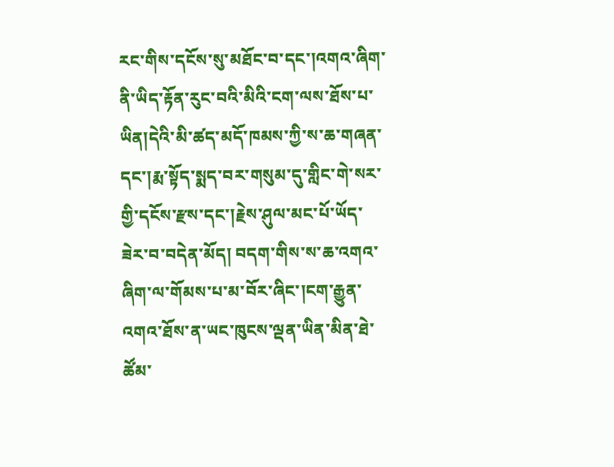རང་གིས་དངོས་སུ་མཐོང་བ་དང་།འགའ་ཞིག་ནི་ཡིད་རྟོན་རུང་བའི་མིའི་ངག་ལས་ཐོས་པ་ཡིན།དེའི་མི་ཚད་མདོ་ཁམས་ཀྱི་ས་ཆ་གཞན་དང་།རྨ་སྟོད་སྨད་བར་གསུམ་དུ་གླིང་གེ་སར་གྱི་དངོས་རྫས་དང་།རྗེས་ཤུལ་མང་པོ་ཡོད་ཟེར་བ་བདེན་མོད། བདག་གིས་ས་ཆ་འགའ་ཞིག་ལ་གོམས་པ་མ་བོར་ཞིང་།ངག་རྒྱུན་འགའ་ཐོས་ན་ཡང་ཁུངས་ལྡན་ཡིན་མིན་ཐེ་ཚོམ་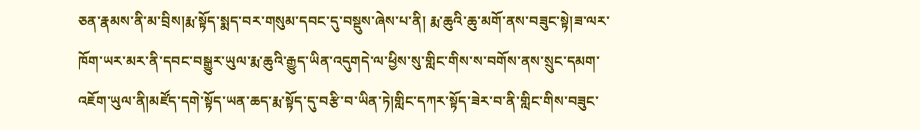ཅན་རྣམས་ནི་མ་བྲིས།རྨ་སྟོད་སྨད་བར་གསུམ་དབང་དུ་བསྡུས་ཞེས་པ་ནི། རྨ་ཆུའི་ཆུ་མགོ་ནས་བཟུང་སྟེ།ཟ་ལར་ཁོག་ཡར་མར་ནི་དབང་བསྒྱུར་ཡུལ་རྨ་ཆུའི་རྒྱུད་ཡིན་འདུགདེ་ལ་ཕྱིས་སུ་གླིང་གིས་ས་བགོས་ནས་སྲུང་དམག་འཇོག་ཡུལ་ནི།མཛོད་དགེ་སྟོད་ཡན་ཆད་རྨ་སྟོད་དུ་བརྩི་བ་ཡིན་ཏེ།གླིང་དཀར་སྟོད་ཟེར་བ་ནི་གླིང་གིས་བཟུང་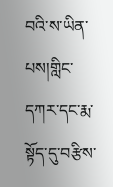བའི་ས་ཡིན་པས།གླིང་དཀར་དང་རྨ་སྟོད་དུ་བརྩིས་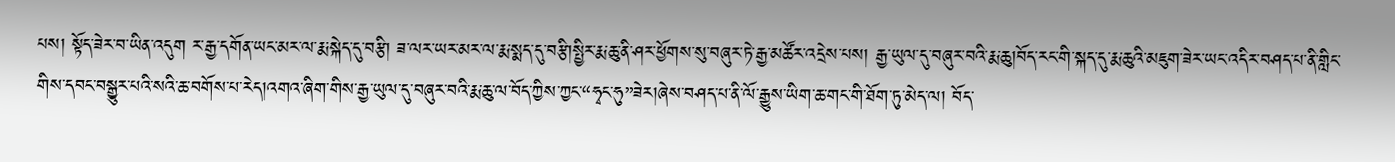པས། སྟོད་ཟེར་བ་ཡིན་འདུག ར་རྒྱ་དགོན་ཡང་མར་ལ་རྨ་སྐེད་དུ་བརྩི། ཟ་ལར་ཡར་མར་ལ་རྨ་སྨད་དུ་བརྩི།སྤྱིར་རྨ་ཆུ་ནི་ཤར་ཕྱོགས་སུ་བཞུར་ཏེ་རྒྱ་མཚོར་འདྲེས་པས། རྒྱ་ཡུལ་དུ་བཞུར་བའི་རྨ་ཆུ།བོད་རང་གི་སྐད་དུ་རྨ་ཆུའི་མཇུག་ཟེར་ཡང་འདིར་བཤད་པ་ནི་གླིང་གིས་དབང་བསྒྱུར་པའི་སའི་ཆ་བགོས་པ་རེད།འགའ་ཞིག་གིས་རྒྱ་ཡུལ་དུ་བཞུར་བའི་རྨ་ཆུ་ལ་བོད་ཀྱིས་ཀྱང་“ཧྭང་ཧུ”ཟེར།ཞེས་བཤད་པ་ནི་ལོ་རྒྱུས་ཡིག་ཆ་གང་གི་ཐོག་ཏུ་མེད་ལ། བོད་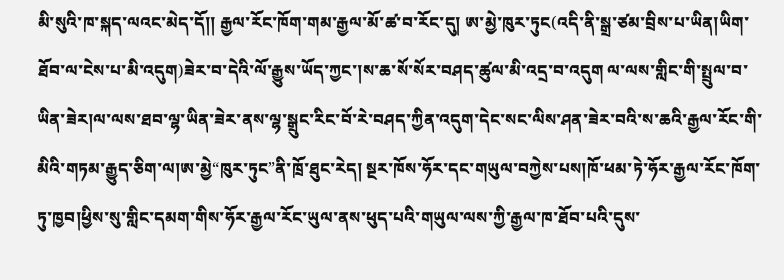མི་སུའི་ཁ་སྐད་ལའང་མེད་དོ།། རྒྱལ་རོང་ཁོག་གམ་རྒྱལ་མོ་ཚ་བ་རོང་དུ། ཨ་མྱེ་ཁུར་ཏུང(འདི་ནི་སྒྲ་ཙམ་བྲིས་པ་ཡིན།ཡིག་ཐོབ་ལ་ངེས་པ་མི་འདུག)ཟེར་བ་དེའི་ལོ་རྒྱུས་ཡོད་ཀྱང་།ས་ཆ་སོ་སོར་བཤད་ཚུལ་མི་འདྲ་བ་འདུག ལ་ལས་གླིང་གི་སྤྲུལ་བ་ཡིན་ཟེར།ལ་ལས་ཐབ་ལྷ་ཡིན་ཟེར་ནས་ལྷ་སྒྲུང་རིང་བོ་རེ་བཤད་ཀྱིན་འདུག་དེང་སང་ལིས་ཤན་ཟེར་བའི་ས་ཆའི་རྒྱལ་རོང་གི་མིའི་གཏམ་རྒྱུད་ཅིག་ལ།ཨ་མྱེ“ཁུར་ཏུང”ནི་ཁྲོ་ཐུང་རེད། སྔར་ཁོས་ཧོར་དང་གཡུལ་བཀྱེས་པས།ཁོ་ཕམ་ཏེ་ཧོར་རྒྱལ་རོང་ཁོག་ཏུ་ཁྱབ།ཕྱིས་སུ་གླིང་དམག་གིས་ཧོར་རྒྱལ་རོང་ཡུལ་ནས་ཕུད་པའི་གཡུལ་ལས་ཀྱི་རྒྱལ་ཁ་ཐོབ་པའི་དུས་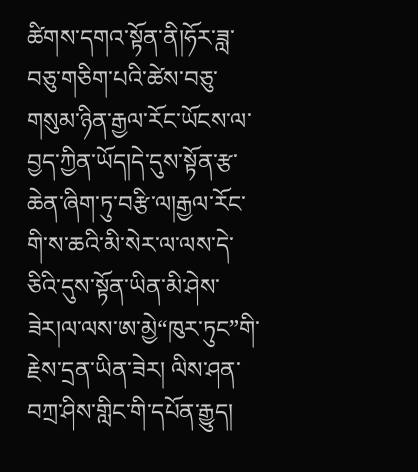ཚིགས་དགའ་སྟོན་ནི།ཧོར་ཟླ་བཅུ་གཅིག་པའི་ཚེས་བཅུ་གསུམ་ཉིན་རྒྱལ་རོང་ཡོངས་ལ་བྱད་ཀྱིན་ཡོད།དེ་དུས་སྟོན་རྩ་ཆེན་ཞིག་ཏུ་བརྩི་ལ།རྒྱལ་རོང་གི་ས་ཆའི་མི་སེར་ལ་ལས་དེ་ཅིའི་དུས་སྟོན་ཡིན་མི་ཤེས་ཟེར།ལ་ལས་ཨ་མྱེ“ཁུར་ཏུང”གི་རྗེས་དྲན་ཡིན་ཟེར། ལིས་ཤན་བཀྲ་ཤིས་གླིང་གི་དཔོན་རྒྱུད།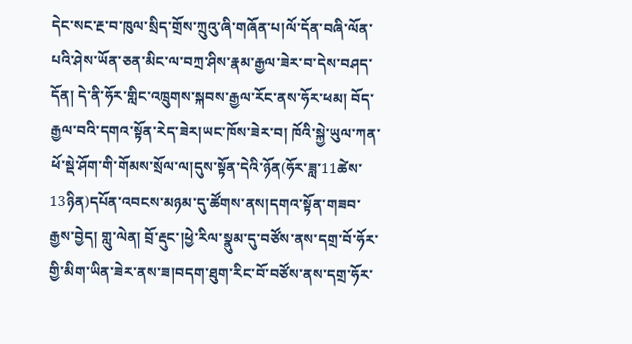དེང་སང་རྔ་བ་ཁུལ་སྲིད་གྲོས་ཀྲུའུ་ཞི་གཞོན་པ།ལོ་དོན་བཞི་ལོན་པའི་ཤེས་ཡོན་ཅན་མིང་ལ་བཀྲ་ཤིས་རྣམ་རྒྱལ་ཟེར་བ་དེས་བཤད་དོན། དེ་ནི་ཧོར་གླིང་འཁྲུགས་སྐབས་རྒྱལ་རོང་ནས་ཧོར་ཕམ། བོད་རྒྱལ་བའི་དགའ་སྟོན་རེད་ཟེར།ཡང་ཁོས་ཟེར་བ། ཁོའི་སྐྱེ་ཡུལ་ཀན་ཕོ་སྡེ་ཤོག་གི་གོམས་སྲོལ་ལ།དུས་སྟོན་དེའི་ཉོན(ཧོར་ཟླ་11ཚེས་13ཉིན)དཔོན་འབངས་མཉམ་དུ་ཚོགས་ནས།དགའ་སྟོན་གཟབ་རྒྱས་བྱེད། གླུ་ལེན། བྲོ་རྡུང་།ཕྱེ་རིལ་སྣུམ་དུ་བཙོས་ནས་དགྲ་བོ་ཧོར་གྱི་མིག་ཡིན་ཟེར་ནས་ཟ།བདག་ཐུག་རིང་བོ་བཙོས་ནས་དགྲ་ཧོར་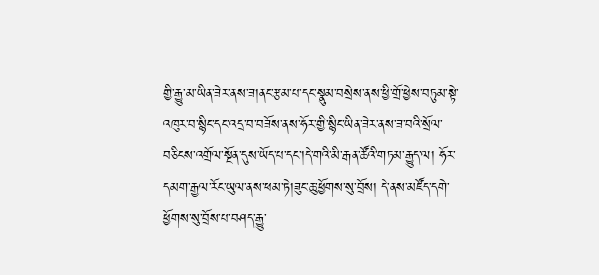གྱི་རྒྱུ་མ་ཡིན་ཟེར་ནས་ཟ།ནང་རྩམ་པ་དང་སྣུམ་བསྲེས་ནས་ཕྱི་གྲོ་ཕྱེས་བཏུམ་སྟེ་འཁུར་བ་སྙིང་དང་འདྲ་བ་བཟོས་ནས་ཧོར་གྱི་སྙིང་ཡིན་ཟེར་ནས་ཟ་བའི་སྲོལ་བཅིངས་འགྲོལ་སྔོན་དུས་ཡོད་པ་དང་།དེ་གའི་མི་རྒན་ཚོའི་གཏམ་རྒྱུད་ལ། ཧོར་དམག་རྒྱལ་རོང་ཡུལ་ནས་ཕམ་ཏེ།ཟུང་ཆུ་ཕྱོགས་སུ་བྲོས། དེ་ནས་མཛོད་དགེ་ཕྱོགས་སུ་བྲོས་པ་བཤད་རྒྱུ་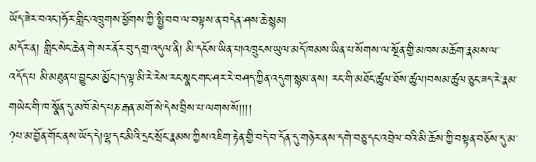ཡོད་ཟེར་བའང་།ཧོར་གླིང་འཁྲུགས་ཕྱོགས་ཀྱི་སྤྱི་བབ་ལ་བལྟས་ན་བདེན་ཤས་ཆེ་སྙམ།
མདོར་ན། གླིང་སེང་ཆེན་གེ་སར་ནོར་བུ་དགྲ་འདུལ་ནི། མི་དངོས་ཡིན་པ།འཁྲུངས་ཡུལ་མདོ་ཁམས་ཡིན་པ་སོགས་ལ་སྔོན་གྱི་མཁས་མཆོག་རྣམས་ལ་འདོད་པ མི་མཐུན་པ་བྱུང་མ་མྱོང་།ད་ལྟ་མི་རེ་རེས་རང་སྣང་གང་ཤར་རེ་བཤད་ཀྱིན་འདུག་སྙམ་ནས། རང་གི་མཐོང་ཚུལ་ཐོས་ཚུལ།བསམ་ཚུལ་ཅུང་ཟད་རེ་རྣམ་གཡེང་གི་ཁ་སྣོན་དུ་མཁོ་མེད་པཎ་རྒན་མགོ་སེ་དེས་བྲིས་པ་ལགས་སོ།།།།
?པ་མ་བྱོན་གོང་ནས་ཡོད་དེ།ལྷ་དང་མིའི་དྲང་སྲོང་རྣམས་ཀྱིས་འཇིག་རྟེན་གྱི་བདེ་བ་དོན་དུ་གཉེར་ནས་དགེ་བཅུ་དང་འབྲེལ་བའི་མི་ཆོས་ཀྱི་བསྟན་བཅོས་དུ་མ་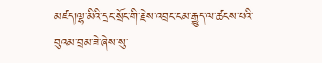མཛད།ལྷ་མིའི་དྲང་སྲོང་གི་རྗེས་འབྲང་ངམ་རྒྱུད་ལ་ཚངས་པའི་བུའམ་བྲམ་ཟེ་ཞེས་སུ་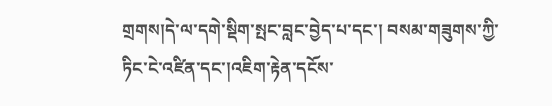གྲགས།དེ་ལ་དགེ་སྡིག་སྤང་བླང་བྱེད་པ་དང་། བསམ་གཟུགས་ཀྱི་ཏིང་ངེ་འཛིན་དང་།འཇིག་རྟེན་དངོས་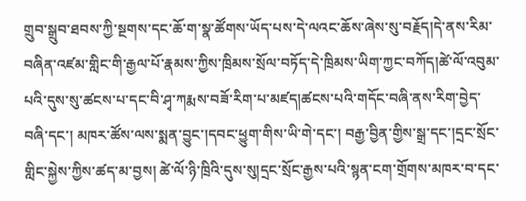གྲུབ་སྒྲུབ་ཐབས་ཀྱི་སྔགས་དང་ཆོ་ག་སྣ་ཚོགས་ཡོད་པས་དེ་ལའང་ཆོས་ཞེས་སུ་བརྗོད།དེ་ནས་རིམ་བཞིན་འཛམ་གླིང་གི་རྒྱལ་པོ་རྣམས་ཀྱིས་ཁྲིམས་སྲོལ་བཏོད་དེ་ཁྲིམས་ཡིག་ཀྱང་བཀོད།ཚེ་ལོ་འབུམ་པའི་དུས་སུ་ཚངས་པ་དང་བི་ཤྭ་ཀརྨས་བཟོ་རིག་པ་མཛད།ཚངས་པའི་གདོང་བཞི་ནས་རིག་བྱེད་བཞི་དང་། མཁར་ཚོས་ལས་སྨན་བྱུང་།དབང་ཕྱུག་གིས་ཡི་གེ་དང་། བརྒྱ་བྱིན་གྱིས་སྒྲ་དང་།དྲང་སྲོང་གླིང་སྐྱེས་ཀྱིས་ཚད་མ་བྱས། ཚེ་ལོ་ཉི་ཁྲིའི་དུས་སུ།དྲང་སྲོང་རྒྱས་པའི་སྙན་ངག་གྲོགས་མཁར་བ་དང་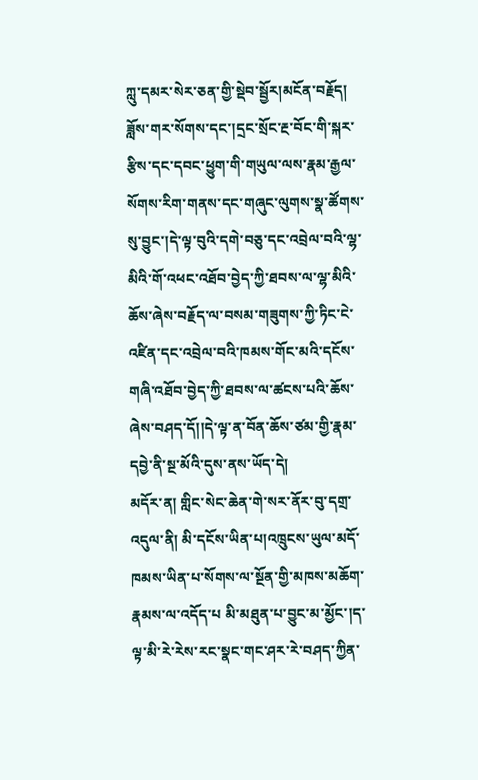ཀླུ་དམར་སེར་ཅན་གྱི་སྡེབ་སྦྱོར།མངོན་བརྗོད། ཟློས་གར་སོགས་དང་།དྲང་སྲོང་རྔ་བོང་གི་སྐར་རྩིས་དང་དབང་ཕྱུག་གི་གཡུལ་ལས་རྣམ་རྒྱལ་སོགས་རིག་གནས་དང་གཞུང་ལུགས་སྣ་ཚོགས་སུ་བྱུང་།དེ་ལྟ་བུའི་དགེ་བཅུ་དང་འབྲེལ་བའི་ལྷ་མིའི་གོ་འཕང་འཐོབ་བྱེད་ཀྱི་ཐབས་ལ་ལྷ་མིའི་ཆོས་ཞེས་བརྗོད་ལ་བསམ་གཟུགས་ཀྱི་ཏིང་ངེ་འཛིན་དང་འབྲེལ་བའི་ཁམས་གོང་མའི་དངོས་གཞི་འཐོབ་བྱེད་ཀྱི་ཐབས་ལ་ཚངས་པའི་ཆོས་ཞེས་བཤད་དོ།།དེ་ལྟ་ན་བོན་ཆོས་ཙམ་གྱི་རྣམ་དབྱེ་ནི་སྔ་མོའི་དུས་ནས་ཡོད་དེ།
མདོར་ན། གླིང་སེང་ཆེན་གེ་སར་ནོར་བུ་དགྲ་འདུལ་ནི། མི་དངོས་ཡིན་པ།འཁྲུངས་ཡུལ་མདོ་ཁམས་ཡིན་པ་སོགས་ལ་སྔོན་གྱི་མཁས་མཆོག་རྣམས་ལ་འདོད་པ མི་མཐུན་པ་བྱུང་མ་མྱོང་།ད་ལྟ་མི་རེ་རེས་རང་སྣང་གང་ཤར་རེ་བཤད་ཀྱིན་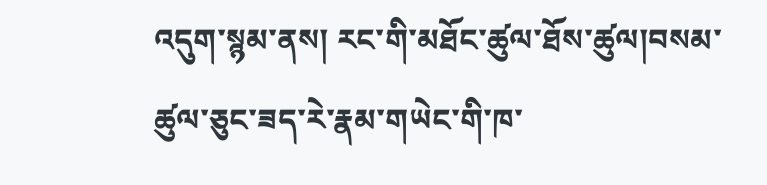འདུག་སྙམ་ནས། རང་གི་མཐོང་ཚུལ་ཐོས་ཚུལ།བསམ་ཚུལ་ཅུང་ཟད་རེ་རྣམ་གཡེང་གི་ཁ་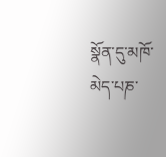སྣོན་དུ་མཁོ་མེད་པཎ་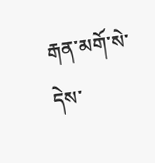རྒན་མགོ་སེ་དེས་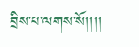བྲིས་པ་ལགས་སོ།།།།